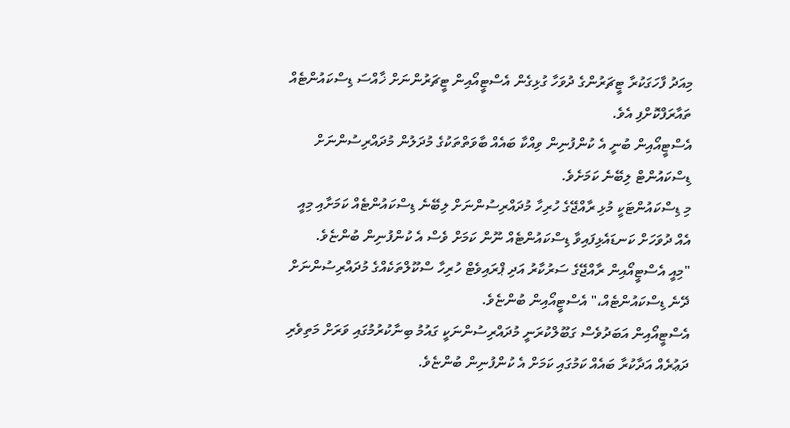މިއަދު ފާހަގަކުރާ ޓީޗަރުންގެ ދުވަހާ ގުޅިގެން އެސްޓީއޯއިން ޓީޗަރުންނަށް ޚާއްސަ ޑިސްކައުންޓެއް ތައާރަފްކޮށްފި އެވެ.
އެސްޓީއޯއިން ބުނީ އެ ކުންފުނިން ވިއްކާ ބައެއް ބާވަތްތަކުގެ މުދަލުން މުދައްރިސުންނަށް ޑިސްކައުންޓް ލިބޭނެ ކަމަށެވެ.
މި ޑިސްކައުންޓަކީ މުޅި ރާއްޖޭގެ ހުރިހާ މުދައްރިސުންނަށް ލިބޭނެ ޑިސްކައުންޓެއް ކަމަށާއި މިއީ އެއް ދުވަހަށް ކަނޑައެޅިފައިވާ ޑިސްކައުންޓެއް ނޫން ކަމަށް ވެސް އެ ކުންފުނިން ބުންޏެވެ.
"މިއީ އެސްޓީއޯއިން ރާއްޖޭގެ ސަރުކާރު އަދި ޕްރައިވެޓް ހުރިހާ ސްކޫލްތަކެއްގެ މުދައްރިސުންނަށް ދޭނެ ޑިސްކައުންޓެއް،" އެސްޓީއޯއިން ބުންޏެވެ.
އެސްޓީއޯއިން އަބަދުވެސް ގަބޫލްކުރަނީ މުދައްރިސުންނަކީ ގައުމު ބިނާކުރުމުގައި ވަރަށް މަތިވެރި ދަޢުރެއް އަދާކުރާ ބައެއް ކަމުގައި ކަމަށް އެ ކުންފުނިން ބުންޏެވެ.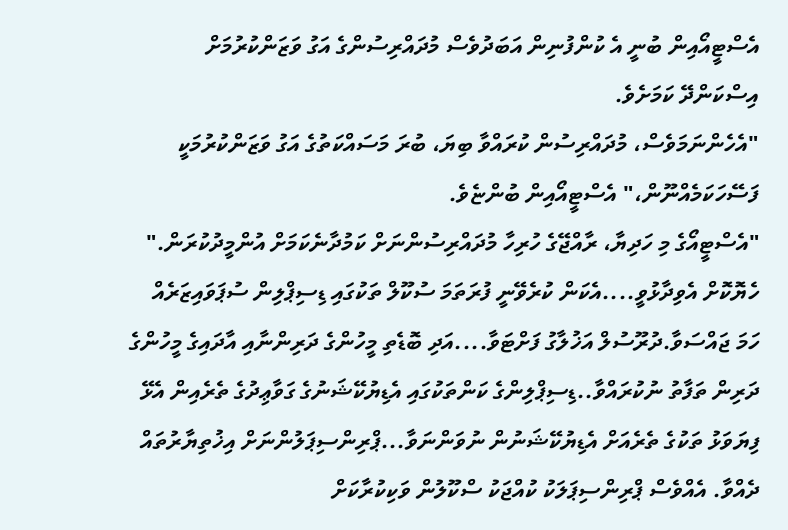އެސްޓީއޯއިން ބުނީ އެ ކުންފުނިން އަބަދުވެސް މުދައްރިސުންގެ އަގު ވަޒަންކުރުމަށް އިސްކަންދޭ ކަމަށެވެ.
"އެހެންނަމަވެސް، މުދައްރިސުން ކުރައްވާ ބިޔަ، ބުރަ މަސައްކަތުގެ އަގު ވަޒަންކުރުމަކީ ފަސޭހަކަމެއްނޫން،" އެސްޓީއޯއިން ބުންޏެވެ.
"އެސްޓީއޯގެ މި ހަދިޔާ، ރާއްޖޭގެ ހުރިހާ މުދައްރިސުންނަށް ކަމުދާނެކަމަށް އުންމީދުކުރަން."
ހެޔޮކޮށް އެވިދާޅުވީ....އެކަން ކުރެވޭނީ ފުރަތަމަ ސުކޫލް ތަކުގައި ޑިސިޕްލިން ސުޕަވައިޒަރެއް ހަމަ ޖައްސަވާ.ދުރޫސުލް އަޚުލާގު ފަށްޓަވާ....އަދި ބޮޑެތި މީހުންގެ ދަރިންނާއި އާދައިގެ މީހުންގެ ދަރިން ތަފާތު ނުކުރައްވާ..ޑިސިޕްލިންގެ ކަންތަކުގައި އެޑިޔުކޭޝަނުގެ ގަވާޢިދުގެ ތެރެއިން އެޅޭ ފިޔަވަޅު ތަކުގެ ތެރެއަށް އެޑިޔުކޭޝަނުން ނުވަންނަވާ...ޕްރިންސިޕަލުންނަށް އިޚުތިޔާރުތައް ދެއްވާ. އެއްވެސް ޕްރިންސިޕަލަކު ކުއްޖަކު ސްކޫލުން ވަކިކުރާކަށް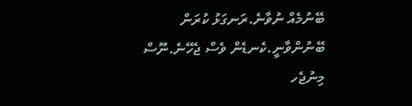ބޭނުމެއް ނުވާނެ.ރަނގަޅު ކުރަން ބޭނުންވާނީ.ކެނޑެން ވެސް ޖެހޭނެ.ނޫސް މިނުޖެހ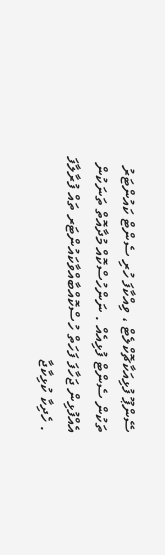ސޭންޕޫ ފުޅިއަކާޗޮކްލެޓް ، ވިއްކާފަ ހުރި ސެންޓް ކައުންޓަރު ތަކުން ސެންޓް ފުޅިއެއް . ނަންހުސްކޮއް މުދާއޮތް ތަނަކުން އެއްފުޅިން ޖަހާފަ ފަހަތް ހުސްކޮއްބާއްވާކައުންޓަރ ތައް ފުރާލާފަ . ހެދިކާ ކުޅިކާޖާ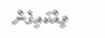ވިއްކައިގެން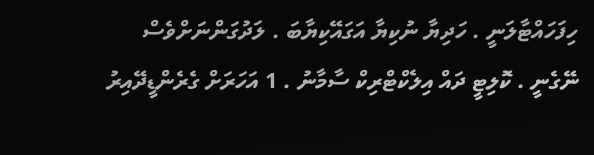ހިފަހައްޓާލަނީ . ހަދިޔާ ނުކިޔާ އަގައޭކިޔާބަ . ލަދުގަންނަށްވެސް ނޭގެނީ . ކޮލިޓީ ދައް އިލެކްޓްރިކް ސާމާނު . 1 އަހަރަށް ގެރެންޑީދޭއިރު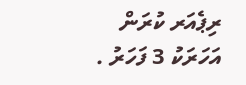ރިޕެއަރ ކުރަން އަހަރަކު 3 ފަހަރު .